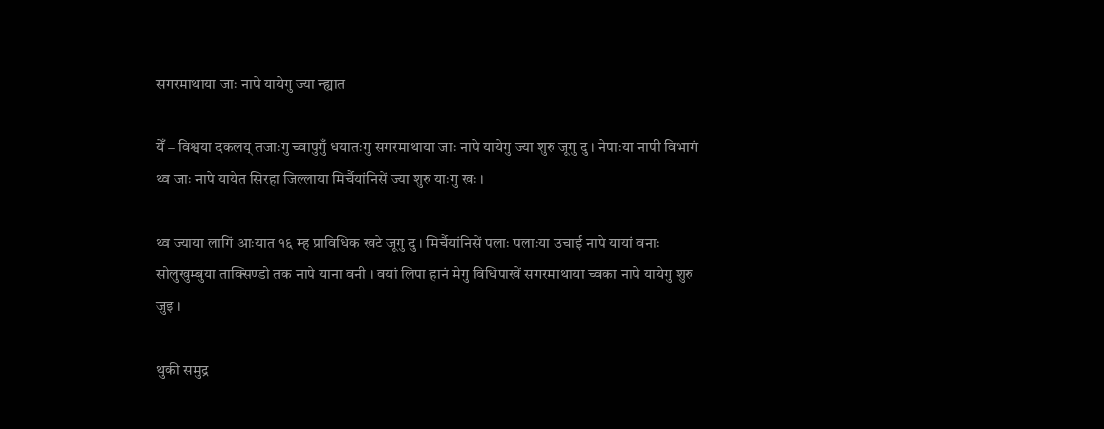सगरमाथाया जाः नापे यायेगु ज्या न्ह्यात

येँ – विश्वया दकलय् तजाःगु च्वापुगुँ धयातःगु सगरमाथाया जाः नापे यायेगु ज्या शुरु जूगु दु । नेपाःया नापी विभागं थ्व जाः नापे यायेत सिरहा जिल्लाया मिर्चैयांनिसें ज्या शुरु याःगु खः ।

थ्व ज्याया लागिं आःयात १६ म्ह प्राविधिक खटे जूगु दु । मिर्चैयांनिसें पलाः पलाःया उचाई नापे यायां वनाः सोलुखुम्बुया ताक्सिण्डो तक नापे याना वनी । वयां लिपा हानं मेगु विधिपाखें सगरमाथाया च्वका नापे यायेगु शुरु जुइ ।

थुकी समुद्र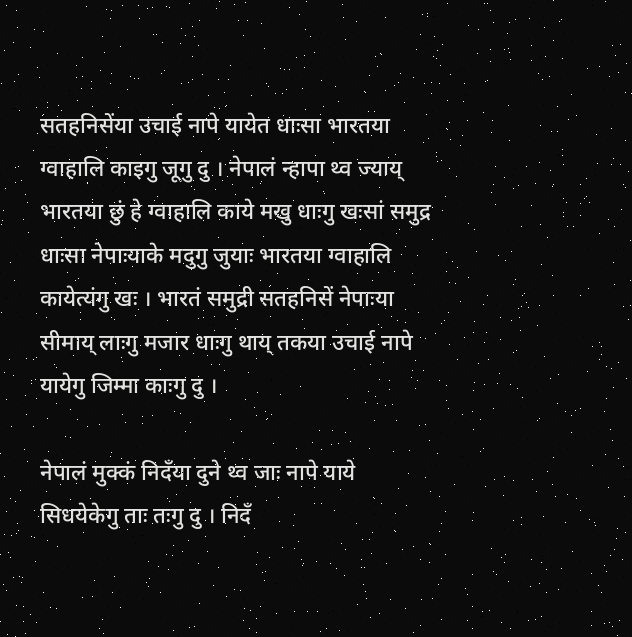सतहनिसेंया उचाई नापे यायेत धाःसा भारतया ग्वाहालि काइगु जूगु दु । नेपालं न्हापा थ्व ज्याय् भारतया छुं हे ग्वाहालि काये मखु धाःगु खःसां समुद्र धाःसा नेपाःयाके मदुगु जुयाः भारतया ग्वाहालि कायेत्यंगु खः । भारतं समुद्री सतहनिसें नेपाःया सीमाय् लाःगु मजार धाःगु थाय् तकया उचाई नापे यायेगु जिम्मा काःगु दु ।

नेपालं मुक्कं निदँया दुने थ्व जाः नापे याये सिधयेकेगु ताः तःगु दु । निदँ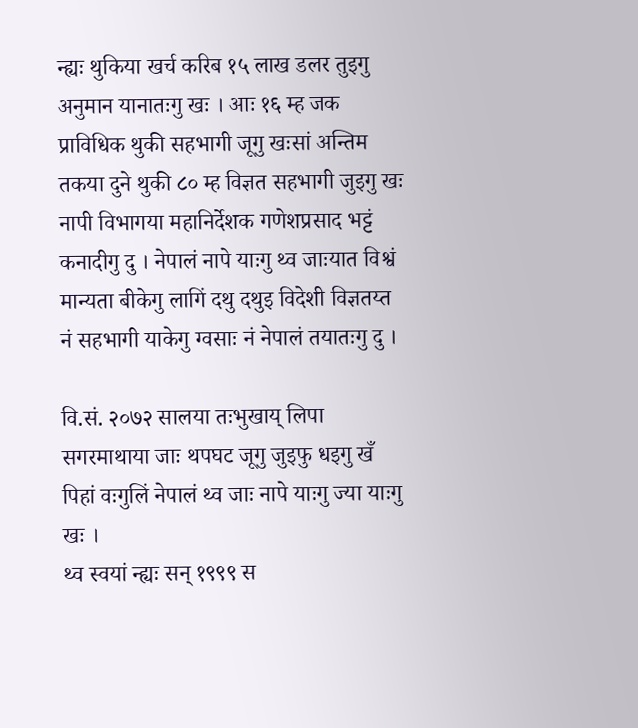न्ह्यः थुकिया खर्च करिब १५ लाख डलर तुइगु अनुमान यानातःगु खः । आः १६ म्ह जक प्राविधिक थुकी सहभागी जूगु खःसां अन्तिम तकया दुने थुकी ८० म्ह विज्ञत सहभागी जुइगु खः नापी विभागया महानिर्देशक गणेशप्रसाद भट्टं कनादीगु दु । नेपालं नापे याःगु थ्व जाःयात विश्वं मान्यता बीकेगु लागिं दथु दथुइ विदेशी विज्ञतय्त नं सहभागी याकेगु ग्वसाः नं नेपालं तयातःगु दु ।

वि.सं. २०७२ सालया तःभुखाय् लिपा सगरमाथाया जाः थपघट जूगु जुइफु धइगु खँ पिहां वःगुलिं नेपालं थ्व जाः नापे याःगु ज्या याःगु खः ।
थ्व स्वयां न्ह्यः सन् १९९९ स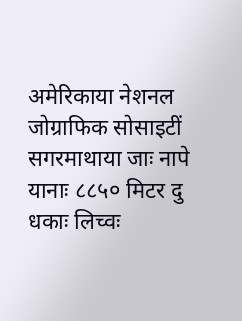अमेरिकाया नेशनल जोग्राफिक सोसाइटीं सगरमाथाया जाः नापे यानाः ८८५० मिटर दु धकाः लिच्वः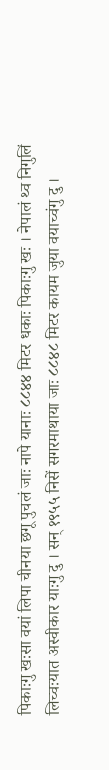पिकाःगु खःसा वयां लिपा चीनया छगू पुचलं जाः नापे यानाः ८८४४ मिटर धकाः पिकाःगु खः । नेपालं थ्व निगुलिं लिच्वःयात अस्वीकार याःगु दु । सन् १९५५ निसें सगरमाथाया जाः ८८४८ मिटर कायम जुया वयाच्वंगु दु ।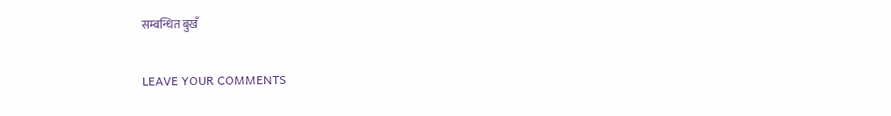सम्बन्धित बुखँ

LEAVE YOUR COMMENTS